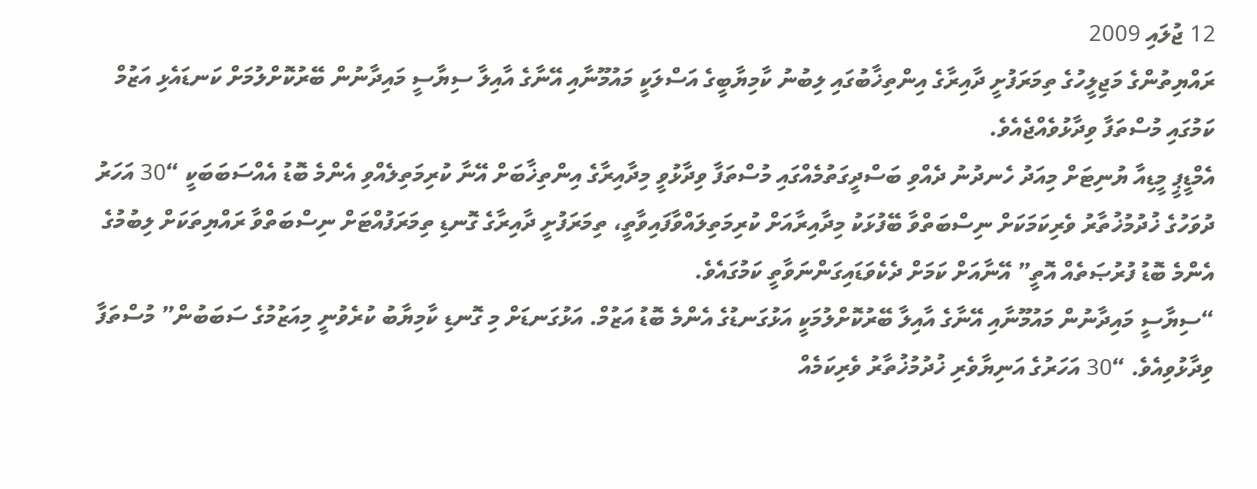12 ޖުލައި 2009
ރައްޔިތުންގެ މަޖިލީހުގެ ތިމަރަފުށީ ދާއިރާގެ އިންތިޚާބުގައި ލިބުނު ކާމިޔާބީގެ އަސްލަކީ މައުމޫނާއި އޭނާގެ އާއިލާ ސިޔާސީ މައިދާނުން ބޭރުކޮށްލުމަށް ކަނޑައެޅި އަޒުމް ކަމުގައި މުސްތަފާ ވިދާޅުވެއްޖެއެވެ.
އެމްޑީޕީ މީޑިއާ ޔުނިޓަށް މިއަދު ހެނދުނު ދެއްވި ބަސްދީގަތުމެއްގައި މުސްތަފާ ވިދާޅުވީ މިދާއިރާގެ އިންތިޚާބަށް އޭނާ ކުރިމަތިލެއްވި އެންމެ ބޮޑު އެއްސަބަބަކީ “30 އަހަރު ދުވަހުގެ ޚުދުމުޚުތާރު ވެރިކަމަކަށް ނިސްބަތްވާ ބޭފުޅަކު މިދާއިރާއަށް ކުރިމަތިލައްވާފައިވާތީ، ތިމަރަފުށީ ދާއިރާގެ ގޮނޑި ތިމަރަފުއްޓަށް ނިސްބަތްވާ ރައްޔިތަކަށް ލިބުމުގެ އެންމެ ބޮޑު ފުރުޞަތެއް އޮތީ” އޭނާއަށް ކަމަށް ދެކެވަޑައިގަންނަވާތީ ކަމުގައެވެ.
“ސިޔާސީ މައިދާނުން މައުމޫނާއި އޭނާގެ އާއިލާ ބޭރުކޮށްލުމަކީ އަޅުގަނޑުގެ އެންމެ ބޮޑު އަޒުމް. އަޅުގަނޑަށް މި ގޮނޑި ކާމިޔާބު ކުރެވުނީ މިއަޒުމުގެ ސަބަބުން” މުސްތަފާ ވިދާޅުވިއެވެ. “30 އަހަރުގެ އަނިޔާވެރި ޚުދުމުޚުތާރު ވެރިކަމެއް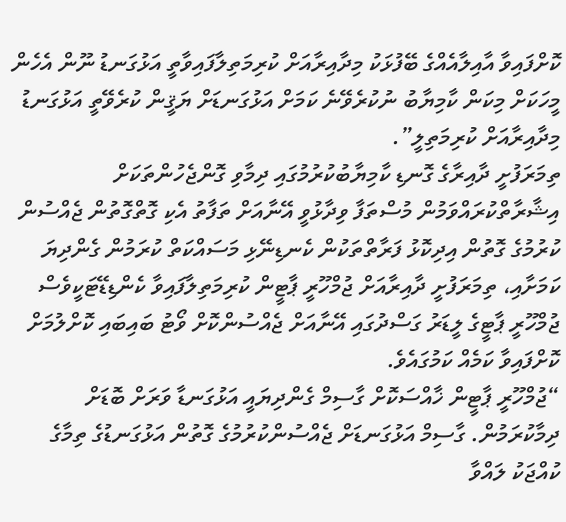ކޮށްފައިވާ އާއިލާއެއްގެ ބޭފުޅަކު މިދާއިރާއަށް ކުރިމަތިލާފައިވާތީ އަޅުގަނޑު ނޫން އެހެން މީހަކަށް މިކަން ކާމިޔާބު ނުކުރެވޭނެ ކަމަށް އަޅުގަނޑަށް ޔަޤީން ކުރެވޭތީ އަޅުގަނޑު މިދާއިރާއަށް ކުރިމަތިލީ”.
ތިމަރަފުށީ ދާއިރާގެ ގޮނޑި ކާމިޔާބުކުރުމުގައި ދިމާވި ގޮންޖެހުންތަކަށް އިޝާރާތްކުރައްވަމުން މުސްތަފާ ވިދާޅުވީ އޭނާއަށް ތަފާތު އެކި ގޮތްގޮތުން ޖެއްސުން ކުރުމުގެ ގޮތުން އިދިކޮޅު ފަރާތްތަކުން ކެނޑިނޭޅި މަސައްކަތް ކުރަމުން ގެންދިޔަ ކަމަށާއި، ތިމަރަފުށީ ދާއިރާއަށް ޖުމްހޫރީ ޕާޓީން ކުރިމަތިލާފައިވާ ކެންޑިޑޭޓަކީވެސް ޖުމްހޫރީ ޕާޓީގެ ލީޑަރު ގަސްދުގައި އޭނާއަށް ޖެއްސުންކޮށް ވޯޓު ބައިބައި ކޮށްލުމަށް ކޮށްފައިވާ ކަމެއް ކަމުގައެވެ.
“ޖުމްހޫރީ ޕާޓީން ޚާއްސަކޮށް ގާސިމް ގެންދިޔައީ އަޅުގަނޑާ ވަރަށް ބޮޑަށް ދިމާކުރަމުން. ގާސިމް އަޅުގަނޑަށް ޖެއްސުންކުރުމުގެ ގޮތުން އަޅުގަނޑުގެ ތިމާގެ ކުއްޖަކު ލައްވާ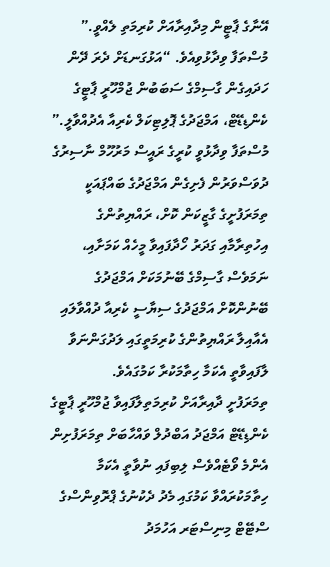އޭނާގެ ޕާޓީން މިދާއިރާއަށް ކުރިމަތި ލެއްވީ.” މުސްތަފާ ވިދާޅުވިއެވެ. “އަޅުގަނޑަށް ދެރަ ދޭން ހަދައިގެން ގާސިމްގެ ސަބަބުން ޖުމްހޫރީ ޕާޓީގެ ކެންޑިޑޭޓް، އަމްޖަދުގެ ޕޮލިޓިކަލް ކެރިއާ އެދުއްވާލީ.”
މުސްތަފާ ވިދާޅުވީ ކުރީގެ ރައީސް މަރުހޫމް ނާސިރުގެ ދުވަސްވަރުން ފެށިގެން އަމްޖަދުގެ ބައްޕައަކީ ތިމަރަފުށީގެ ގާޒީކަން ކޮށް، ރައްޔިތުންގެ އިހުތިރާމާއި ގަދަރު ހޯދާފައިވާ މީހެއް ކަމަށާއި، ނަމަވެސް ގާސިމްގެ ބޭނުމަކަށް އަމްޖަދުގެ ބޭނުންކޮށް އަމްޖަދުގެ ސިޔާސީ ކެރިއާ ދުއްވާލައި އެއާއިލާ ރައްޔިތުންގެ ކުރިމަތީގައި ލަދުގަންނަވާ ލާފައިވާތީ އެކަމާ ހިތާމަކުރާ ކަމުގައެވެ.
ތިމަރަފުށީ ދާއިރާއަށް ކުރިމަތިލާފައިވާ ޖުމްހޫރީ ޕާޓީގެ ކެންޑިޑޭޓް އަމްޖަދު އަބްދުލް ވައްހާބަށް ތިމަރަފުށިން އެންމެ ވޯޓެއްވެސް ލިބިފައި ނުވާތީ އެކަމާ ހިތާމަކުރައްވާ ކަމުގައި މެދު ދެކުނުގެ ޕްރޮވިންސްގެ ސްޓޭޓް މިނިސްޓަރ އަހުމަދު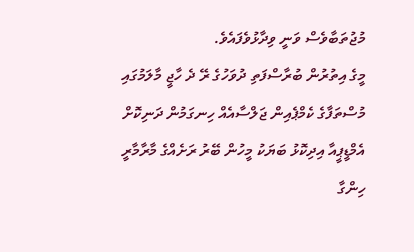މުޖުތަބާވެސް ވަނީ ވިދާޅުވެފައެވެ.
މީގެ އިތުރުން ބުރާސްފަތި ދުވަހުގެ ރޭ ދެ ހާޖީ މާލަމުގައި މުސްތަފާގެ ކެމްޕެއިން ޖަލްސާއެއް ހިނގަމުން ދަނިކޮށް އެމްޑީޕީއާ އިދިކޮޅު ބަޔަކު މީހުން ބޭރު ރަށެއްގެ މާރާމާރީ ހިންގާ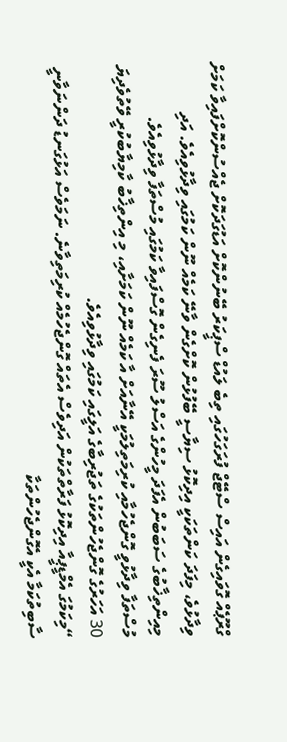ގްރޫޕެއް ގޮވައިގެން އައިސް ސްޓޭޖް ފުރަގަހުގައި ތިބެ ލައުޑް ސްޕީކަރު ބޭނުންކޮށް އަޑުގަދަކޮށް ޖެއްސުންކޮށްފައިވާ ކަމަށް ވިދާޅުވެ، މިފަދަ ކަންތަކަކީ އިދިކޮޅު ސިޔާސީ ބޭފުޅުން ކޮށްގެން ވާނޭ ކަމެއް ނޫން ކަމުގައި ވިދާޅުވިއެވެ. އަދި މިއިންތިޚާބުގެ ސަބަބުން އެފަދަ މީހުންގެ އަސްލު ސޫރަ ފެނިގެން ގޮސްފައިވާ ކަމުގައި މުސްތަފާ ވިދާޅުވިއެވެ.
މުސްތަފާ ވިދާޅުވީ ގޮންޖެހުމާއި ކުރިމަތިލުމަކީ އޭނާއަށް އާ ކަމެއް ނޫން ކަމަށާއި، މި އިންތިޚާބު ކާމިޔާބުކުރީ ވޭތުވެދިޔަ 30 އަހަރުގެ ގޮންޖެހުންތަކުގެ ތަޖުރިބާގެ އަލީގައި ކަމުގައި ވިދާޅުވިއެވެ.
“މިކަމުގަ އެމްޑީޕީއާ އިދިކޮޅު ފަރާތްތަކުން އަދިވެސް އެތައް ގޮންޖެހުމެއް ކުރިމަތިވާނެ. ނަމަވެސް އަޅުގަނޑު ދަންނަވާނީ ސާބިތުކަމާ އެކީ އެގޮންޖެހުންތަކާ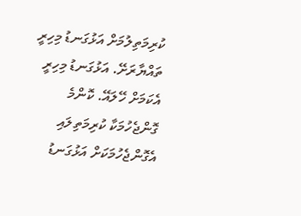ކުރިމަތިލުމަށް އަޅުގަނޑު މިހިރީ ތައްޔާރަށޭ. އަޅުގަނޑު މިހިރީ އެކަމަށް ހޭލައޭ. ކޮންމެ ގޮންޖެހުމަކާ ކުރިމަތިލައި އެގޮންޖެހުމަކަށް އަޅުގަނޑު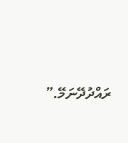ރައްދުދޭނަމޭ.”